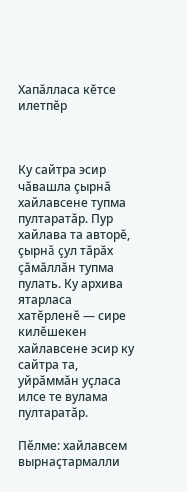Хапăлласа кĕтсе илетпĕр



Ку сайтра эсир чăвашла çырнă хайлавсене тупма пултаратăр. Пур хайлава та авторĕ, çырнă çул тăрăх çăмăллăн тупма пулать. Ку архива ятарласа хатĕрленĕ — сире килĕшекен хайлавсене эсир ку сайтра та, уйрăммăн уçласа илсе те вулама пултаратăр.

Пӗлме: хайлавсем вырнаҫтармалли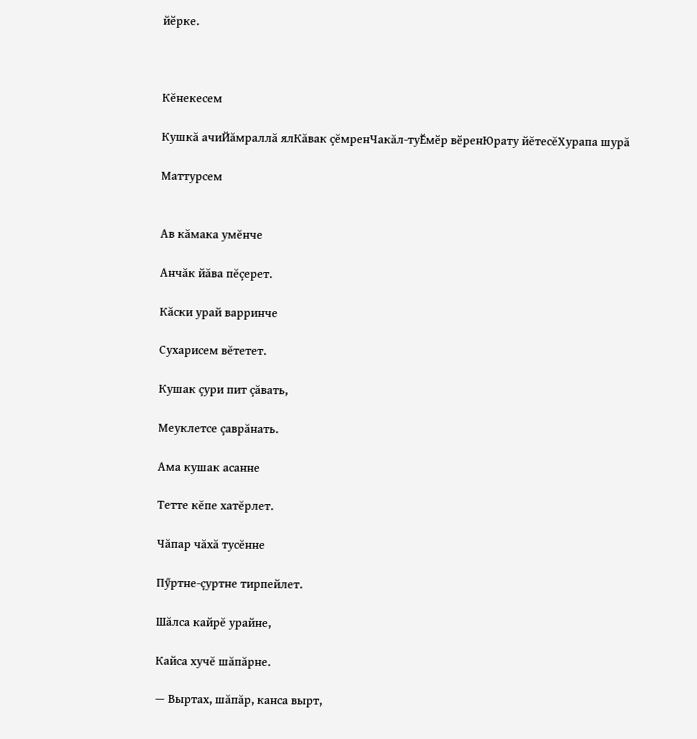йӗрке.



Кĕнекесем

Кушкă ачиЙăмраллă ялКăвак çĕмренЧакăл-туӖмӗр вӗренЮрату йĕтесĕХурапа шурă

Маттурсем


Ав кăмака умĕнче

Анчăк йăва пĕçерет.

Кăски урай варринче

Сухарисем вĕтетет.

Кушак çури пит çăвать,

Меуклетсе çаврăнать.

Ама кушак асанне

Тетте кĕпе хатĕрлет.

Чăпар чăхă тусĕнне

Пӳртне-çуртне тирпейлет.

Шăлса кайрĕ урайне,

Кайса хучĕ шăпăрне.

— Выртах, шăпăр, канса вырт,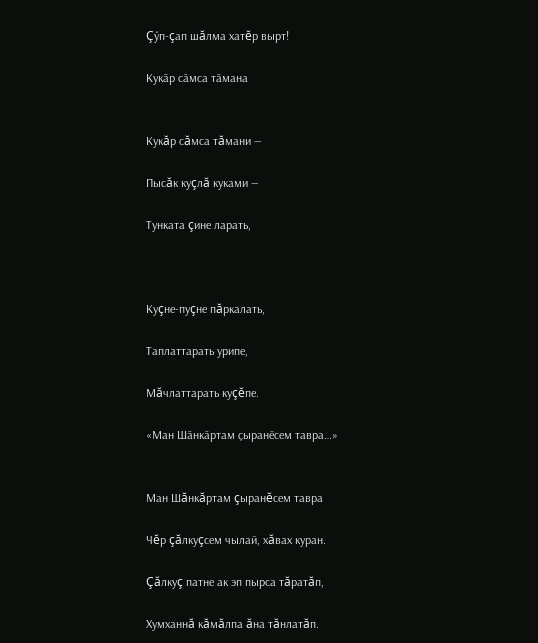Çӳп-çап шăлма хатĕр вырт!

Кукӑр сӑмса тӑмана


Кукăр сăмса тăмани —

Пысăк куçлă куками —

Тунката çине ларать,



Куçне-пуçне пăркалать,

Таплаттарать урипе,

Мăчлаттарать куçĕпе.

«Ман Шӑнкӑртам ҫыранӗсем тавра…»


Ман Шăнкăртам çыранĕсем тавра

Чĕр çăлкуçсем чылай, хăвах куран.

Çăлкуç патне ак эп пырса тăратăп,

Хумханнă кăмăлпа ăна тăнлатăп.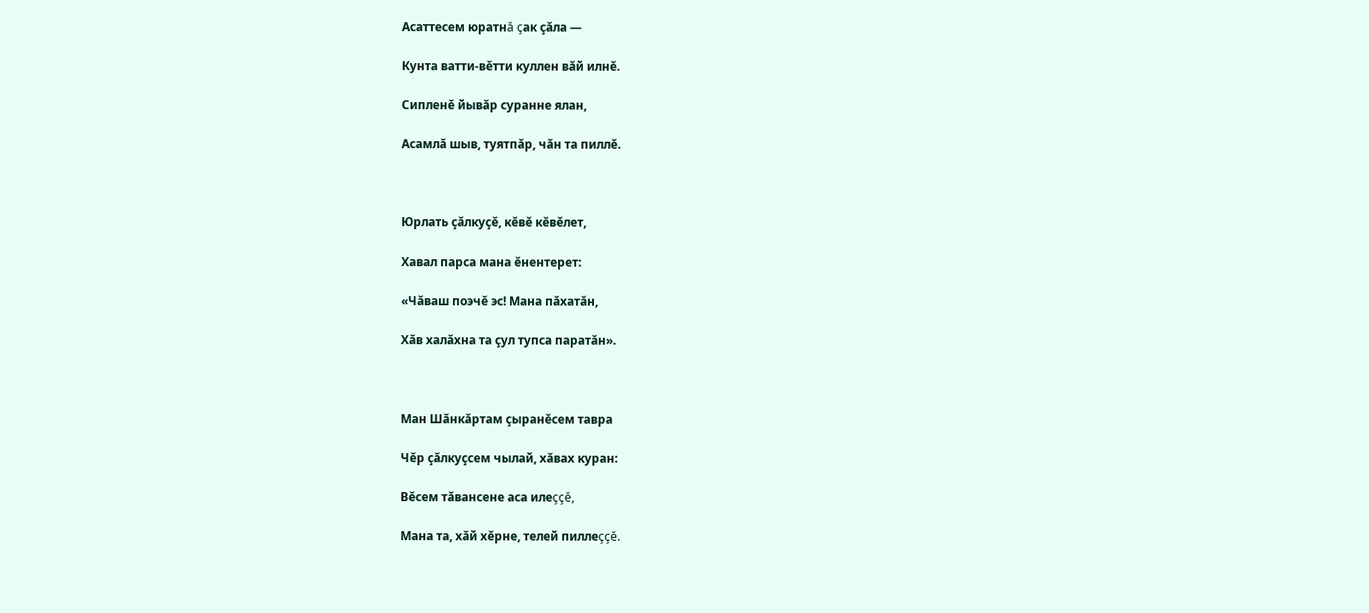Асаттесем юратнă çак çăла —

Кунта ватти-вĕтти куллен вăй илнĕ.

Сипленĕ йывăр суранне ялан,

Асамлă шыв, туятпăр, чăн та пиллĕ.



Юрлать çăлкуçĕ, кĕвĕ кĕвĕлет,

Хавал парса мана ĕнентерет:

«Чăваш поэчĕ эс! Мана пăхатăн,

Хăв халăхна та çул тупса паратăн».



Ман Шăнкăртам çыранĕсем тавра

Чĕр çăлкуçсем чылай, хăвах куран:

Вĕсем тăвансене аса илеççĕ,

Мана та, хăй хĕрне, телей пиллеççĕ.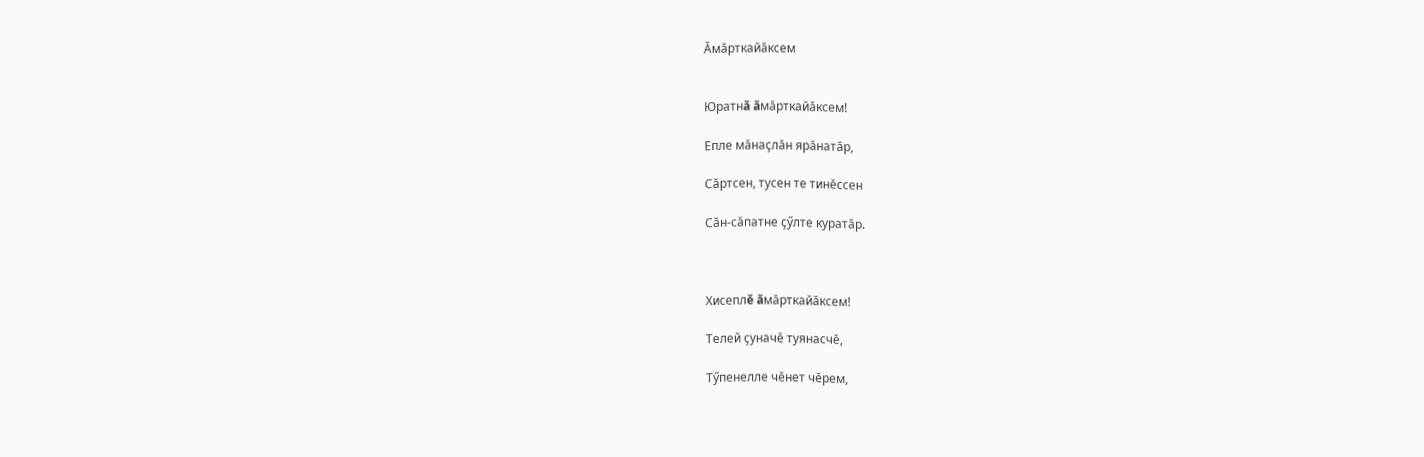Ӑмӑрткайӑксем


Юратнă ăмăрткайăксем!

Епле мăнаçлăн ярăнатăр,

Сăртсен, тусен те тинĕссен

Сăн-сăпатне çӳлте куратăр.



Хисеплĕ ăмăрткайăксем!

Телей çуначĕ туянасчĕ,

Тӳпенелле чĕнет чĕрем,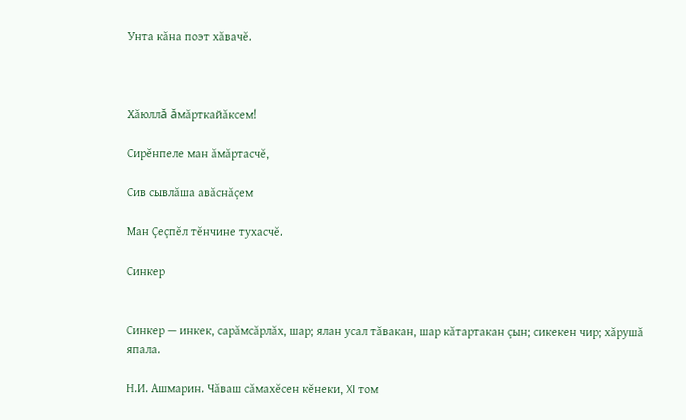Унта кăна поэт хăвачĕ.



Хăюллă ăмăрткайăксем!

Сирĕнпеле ман ăмăртасчĕ,

Сив сывлăша авăснăçем

Ман Çеçпĕл тĕнчине тухасчĕ.

Синкер


Синкер — инкек, сарăмсăрлăх, шар; ялан усал тăвакан, шар кăтартакан çын; сикекен чир; хăрушă япала.

Н.И. Ашмарин. Чăваш сăмахĕсен кĕнеки, XI том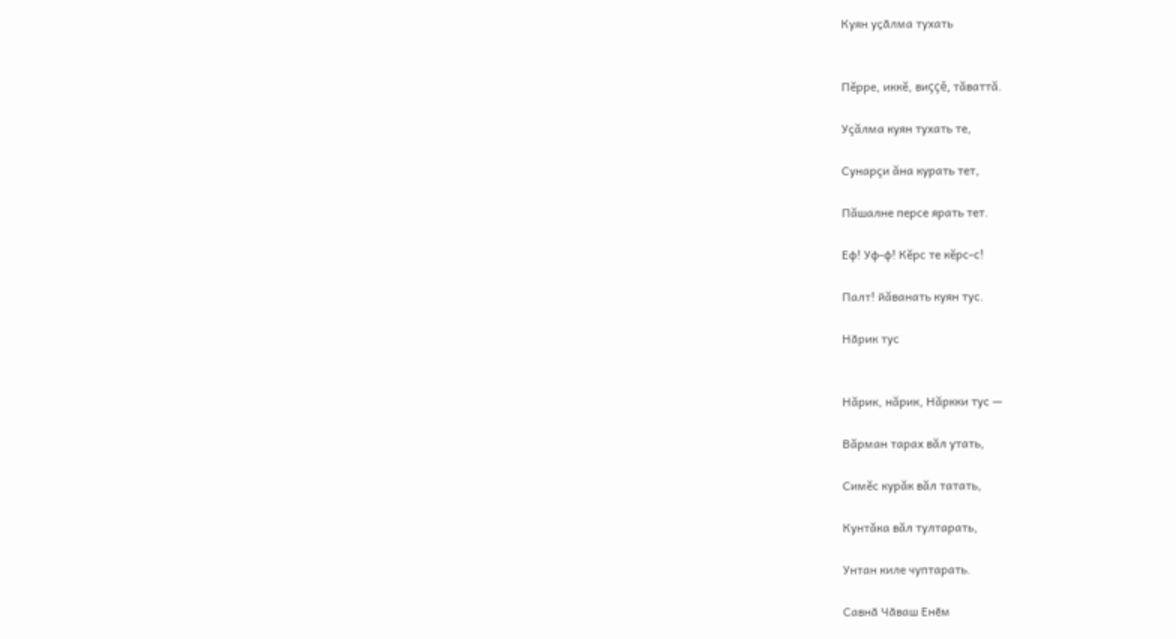Куян уҫӑлма тухать


Пĕрре, иккĕ, виççĕ, тăваттă.

Уçăлма куян тухать те,

Сунарçи ăна курать тет,

Пăшалне персе ярать тет.

Еф! Уф-ф! Кĕрс те кĕрс-с!

Палт! йăванать куян тус.

Нӑрик тус


Нăрик, нăрик, Нăркки тус —

Вăрман тарах вăл утать,

Симĕс курăк вăл татать,

Кунтăка вăл тултарать,

Унтан киле чуптарать.

Савнӑ Чӑваш Енӗм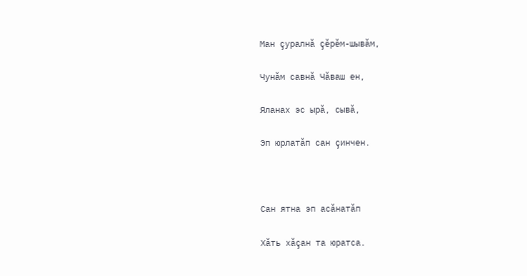Ман çуралнă çĕрĕм-шывăм,

Чунăм савнă Чăваш ен,

Яланах эс ырă, сывă,

Эп юрлатăп сан çинчен.



Сан ятна эп асăнатăп

Хăть хăçан та юратса.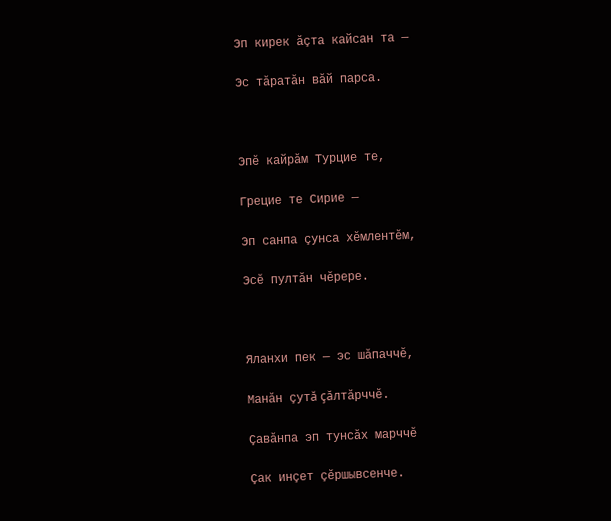Эп кирек ăçта кайсан та —

Эс тăратăн вăй парса.



Эпĕ кайрăм Турцие те,

Грецие те Сирие —

Эп санпа çунса хĕмлентĕм,

Эсĕ пултăн чĕрере.



Яланхи пек — эс шăпаччĕ,

Манăн çутă çăлтăрччĕ.

Çавăнпа эп тунсăх марччĕ

Çак инçет çĕршывсенче.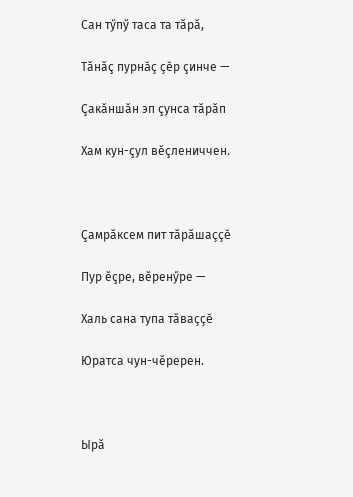Сан тӳпӳ таса та тăрă,

Тăнăç пурнăç çĕр çинче —

Çакăншăн эп çунса тăрăп

Хам кун-çул вĕçлениччен.



Çамрăксем пит тăрăшаççĕ

Пур ĕçре, вĕренӳре —

Халь сана тупа тăваççĕ

Юратса чун-чĕререн.



Ырă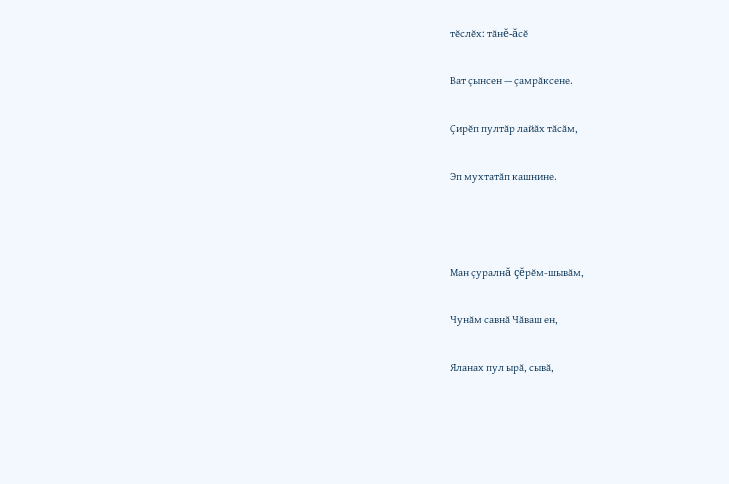тĕслĕх: тăнĕ-ăсĕ

Ват çынсен — çамрăксене.

Çирĕп пултăр лайăх тăсăм,

Эп мухтатăп кашнине.



Ман çуралнă çĕрĕм-шывăм,

Чунăм савнă Чăваш ен,

Яланах пул ырă, сывă,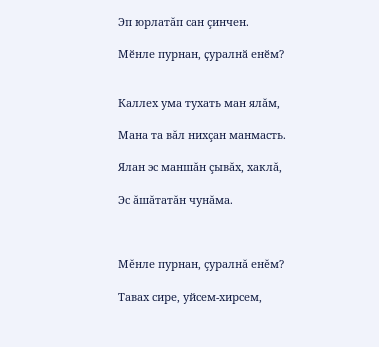Эп юрлатăп сан çинчен.

Мӗнле пурнан, ҫуралнӑ енӗм?


Каллех ума тухать ман ялăм,

Мана та вăл нихçан манмасть.

Ялан эс маншăн çывăх, хаклă,

Эс ăшăтатăн чунăма.



Мĕнле пурнан, çуралнă енĕм?

Тавах сире, уйсем-хирсем,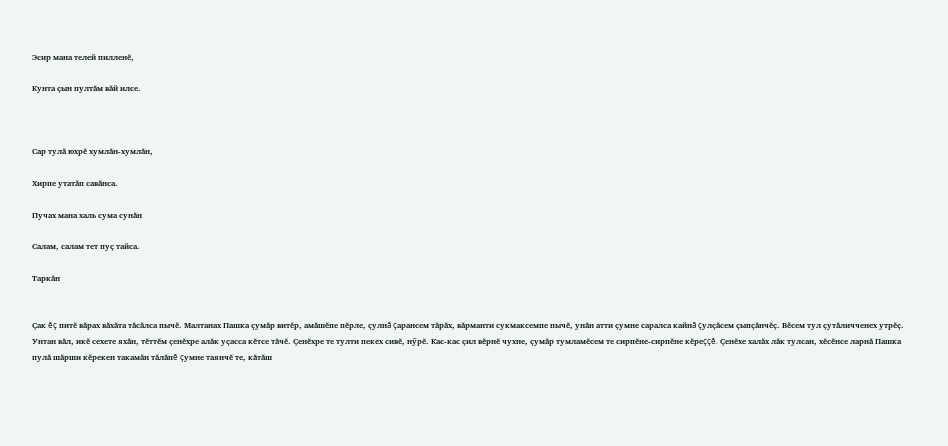Эсир мана телей пилленĕ,

Кунта çын пултăм вăй илсе.



Сар тулă юхрĕ хумлăн-хумлăн,

Хирпе утатăп савăнса.

Пучах мана халь сума сунăн

Салам, салам тет пуç тайса.

Таркăн


Çак ĕç питĕ вăрах вăхăта тăсăлса пычĕ. Малтанах Пашка çумăр витĕр, амăшĕпе пĕрле, çулнă çарансем тăрăх, вăрманти сукмаксемпе пычĕ, унăн атти çумне саралса кайнă çулçăсем çыпçăнчĕç. Вĕсем тул çутăличченех утрĕç. Унтан вăл, икĕ сехете яхăн, тĕттĕм çенĕхре алăк уçасса кĕтсе тăчĕ. Çенĕхре те тулти пекех сивĕ, нӳрĕ. Кас-кас çил вĕрнĕ чухне, çумăр тумламĕсем те сирпĕне-сирпĕне кĕреççĕ. Çенĕхе халăх лăк тулсан, хĕсĕнсе ларнă Пашка пулă шăрши кĕрекен такамăн тăлăпĕ çумне таянчĕ те, кăтăш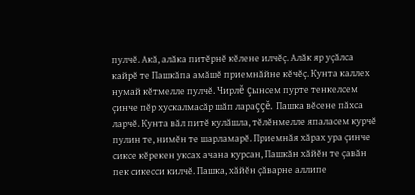пулчĕ. Акă, алăка питĕрнĕ кĕлене илчĕç. Алăк яр уçăлса кайрĕ те Пашкăпа амăшĕ приемнăйне кĕчĕç. Кунта каллех нумай кĕтмелле пулчĕ. Чирлĕ çынсем пурте тенкелсем çинче пĕр хускалмасăр шăп лараççĕ. Пашка вĕсене пăхса ларчĕ. Кунта вăл питĕ кулăшла, тĕлĕнмелле япаласем курчĕ пулин те, нимĕн те шарламарĕ. Приемнăя хăрах ура çинче сиксе кĕрекен уксах ачана курсан, Пашкăн хăйĕн те çавăн пек сикесси килчĕ. Пашка, хăйĕн çăварне аллипе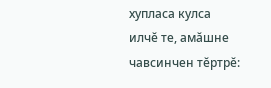хупласа кулса илчĕ те, амăшне чавсинчен тĕртрĕ: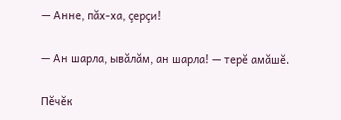— Анне, пăх-ха, çерçи!

— Ан шарла, ывăлăм, ан шарла! — терĕ амăшĕ.

Пĕчĕк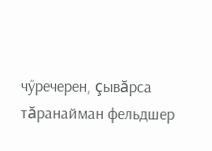чӳречерен, çывăрса тăранайман фельдшер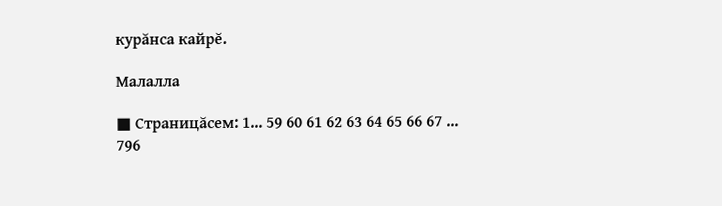курăнса кайрĕ.

Малалла

■ Страницăсем: 1... 59 60 61 62 63 64 65 66 67 ... 796